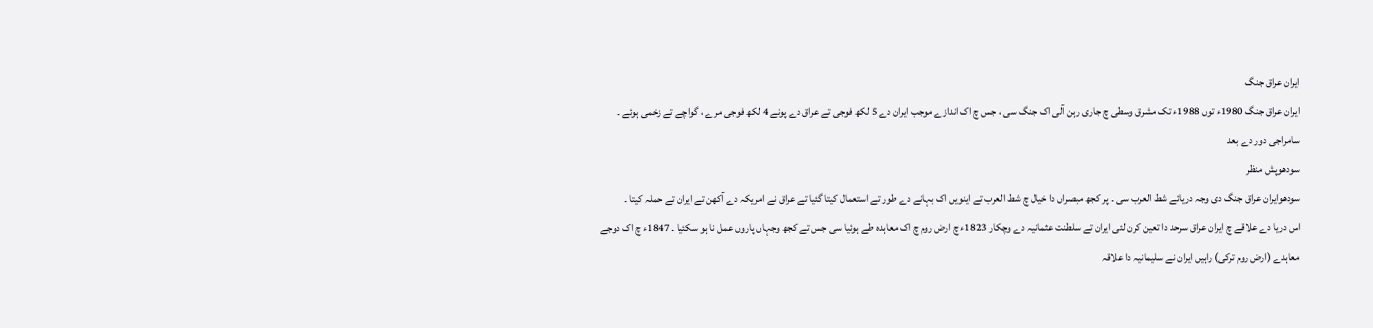ایران عراق جنگ
ایران عراق جنگ 1980ء توں 1988ء تک مشرق وسطی چ جاری رہن آلی اک جنگ سی ، جس چ اک اندازے موجب ایران دے 5 لکھ فوجی تے عراق دے پونے 4 لکھ فوجی مرے ، گواچے تے زخمی ہوئے ۔
سامراجی دور دے بعد
سودھوپش منظر
سودھوایران عراق جنگ دی وجہ دریائے شط العرب سی ۔ پر کجھ مبصراں دا خیال چ شط العرب تے اینویں اک بہانے دے طور تے استعمال کیتا گئیا تے عراق نے امریکہ دے آکھن تے ایران تے حملہ کیتا ۔
اس دریا دے علاقے چ ایران عراق سرحد دا تعین کرن لئی ایران تے سلطنت عثمانیہ دے وچکار 1823ء چ ارض روم چ اک معاہدہ طے ہوئیا سی جس تے کجھ وجہاں پاروں عمل نا ہو سکئیا ۔ 1847ء چ اک دوجے معاہدے (ارض روم ترکی) راہیں ایران نے سلیمانیہ دا علاقہ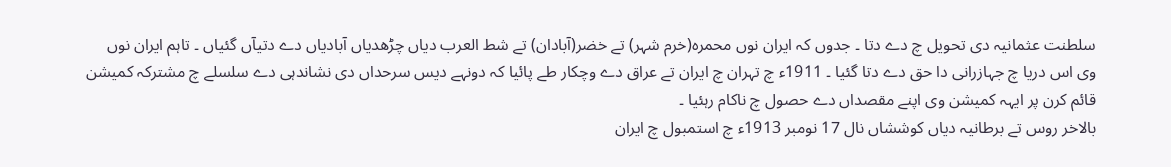سلطنت عثمانیہ دی تحویل چ دے دتا ۔ جدوں کہ ایران نوں محمرہ(خرم شہر) تے خضر(آبادان) تے شط العرب دیاں چڑھدیاں آبادیاں دے دتیآں گئیاں ۔ تاہم ایران نوں وی اس دریا چ جہازرانی دا حق دے دتا گئیا ۔ 1911ء چ تہران چ ایران تے عراق دے وچکار طے پائیا کہ دونہے دیس سرحداں دی نشاندہی دے سلسلے چ مشترکہ کمیشن قائم کرن پر ایہہ کمیشن وی اپنے مقصداں دے حصول چ ناکام رہئیا ۔
بالاخر روس تے برطانیہ دیاں کوششاں نال 17 نومبر 1913ء چ استمبول چ ایران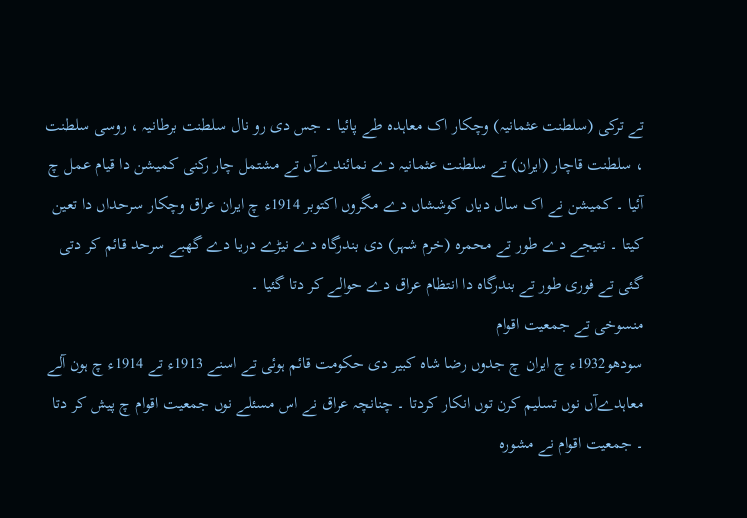تے ترکی (سلطنت عثمانیہ) وچکار اک معاہدہ طے پائیا ۔ جس دی رو نال سلطنت برطانیہ ، روسی سلطنت ، سلطنت قاچار (ایران) تے سلطنت عثمانیہ دے نمائندےآں تے مشتمل چار رکنی کمیشن دا قیام عمل چ آئیا ۔ کمیشن نے اک سال دیاں کوششاں دے مگروں اکتوبر 1914ء چ ایران عراق وچکار سرحداں دا تعین کیتا ۔ نتیجے دے طور تے محمرہ (خرم شہر) دی بندرگاہ دے نیڑے دریا دے گھبے سرحد قائم کر دتی گئی تے فوری طور تے بندرگاہ دا انتظام عراق دے حوالے کر دتا گئیا ۔
منسوخی تے جمعیت اقوام
سودھو1932ء چ ایران چ جدوں رضا شاہ کبیر دی حکومت قائم ہوئی تے اسنے 1913ء تے 1914ء چ ہون آلے معاہدےآں نوں تسلیم کرن توں انکار کردتا ۔ چنانچہ عراق نے اس مسئلے نوں جمعیت اقوام چ پیش کر دتا ۔ جمعیت اقوام نے مشورہ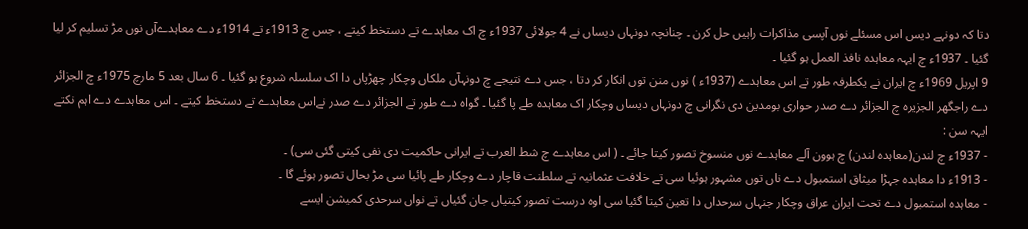دتا کہ دونہے دیس اس مسئلے نوں آپسی مذاکرات راہیں حل کرن ۔ چنانچہ دونہاں دیساں نے 4 جولائی 1937ء چ اک معاہدے تے دستخط کیتے ، جس چ 1913ء تے 1914ء دے معاہدےآں نوں مڑ تسلیم کر لیا گئیا ۔ 1937ء چ ایہہ معاہدہ نافذ العمل ہو گئیا ۔
9 اپریل 1969ء چ ایران نے یکطرفہ طور تے اس معاہدے (1937ء ) نوں منن توں انکار کر دتا ، جس دے نتیجے چ دونہآں ملکاں وچکار چھڑپاں دا اک سلسلہ شروع ہو گئیا ۔ 6 سال بعد 5 مارچ 1975ء چ الجزائر دے راجگھر الجزیرہ چ الجزائر دے صدر حواری بومدین دی نگرانی چ دونہاں دیساں وچکار اک معاہدہ طے پا گئیا ۔ گواہ دے طور تے الجزائر دے صدر نےاس معاہدے تے دستخط کیتے ۔ اس معاہدے دے اہم نکتے ایہہ سن :
- 1937ء چ لندن(معاہدہ لندن) چ ہوون آلے معاہدے نوں منسوخ تصور کیتا جائے ۔ ( اس معاہدے چ شط العرب تے ایرانی حاکمیت دی نفی کیتی گئی سی) ۔
- 1913ء دا معاہدہ جہڑا میثاق استمبول دے ناں توں مشہور ہوئیا سی تے خلافت عثمانیہ تے سلطنت قاچار دے وچکار طے پائیا سی مڑ بحال تصور ہوئے گا ۔
- معاہدہ استمبول دے تحت ایران عراق وچکار جنہاں سرحداں دا تعین کیتا گئیا سی اوہ درست تصور کیتیاں جان گئیاں تے نواں سرحدی کمیشن ایسے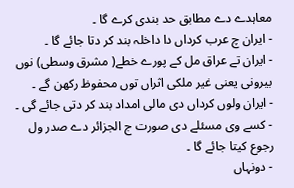معاہدے دے مطابق حد بندی کرے گا ۔
- ایران چ عرب کرداں دا داخلہ بند کر دتا جائے گا ۔
- ایران تے عراق مل کے پورے خطے( مشرق وسطی) نوں بیرونی یعنی غیر ملکی اثراں توں محفوظ رکھن گے ۔
- ایران ولوں کرداں دی مالی امداد بند کر دتی جائے گی ۔
- کسے وی مسئلے دی صورت ج الجزائر دے صدر ول رجوع کیتا جائے گا ۔
- دونہاں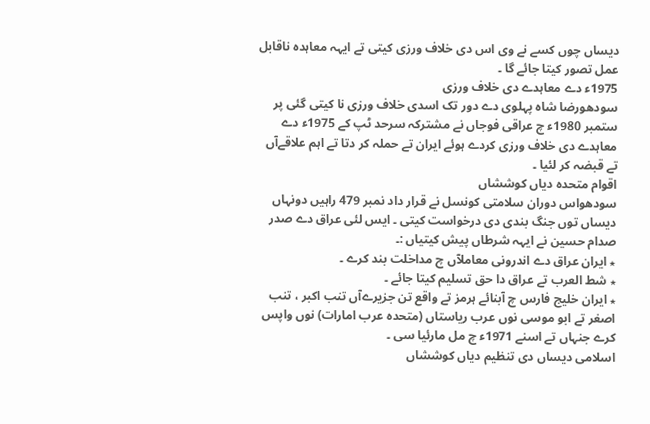دیساں چوں کسے نے وی اس دی خلاف ورزی کیتی تے ایہہ معاہدہ ناقابل عمل تصور کیتا جائے گا ۔
1975ء دے معاہدے دی خلاف ورزی
سودھورضا شاہ پہلوی دے دور تک اسدی خلاف ورزی نا کیتی گئی پر ستمبر 1980ء چ عراقی فوجاں نے مشترکہ سرحد ٹپ کے 1975ء دے معاہدے دی خلاف ورزی کردے ہوئے ایران تے حملہ کر دتا تے اہم علاقےآں تے قبضہ کر لئیا ۔
اقوام متحدہ دیاں کوششاں
سودھواس دوران سلامتی کونسل نے قرار داد نمبر 479 راہیں دونہاں دیساں توں جنگ بندی دی درخواست کیتی ۔ ایس لئی عراق دے صدر صدام حسین نے ایہہ شرطاں پیش کیتیاں :۔
٭ ایران عراق دے اندرونی معاملآں چ مداخلت بند کرے ۔
٭ شط العرب تے عراق دا حق تسلیم کیتا جائے ۔
٭ ایران خلیج فارس چ آبنائے ہرمز تے واقع تن جزیرےآں تنب اکبر ، تنب اصغر تے ابو موسی نوں عرب ریاستاں (متحدہ عرب امارات) نوں واپس کرے جنہاں تے اسنے 1971ء چ مل مارئیا سی ۔
اسلامی دیساں دی تنظیم دیاں کوششاں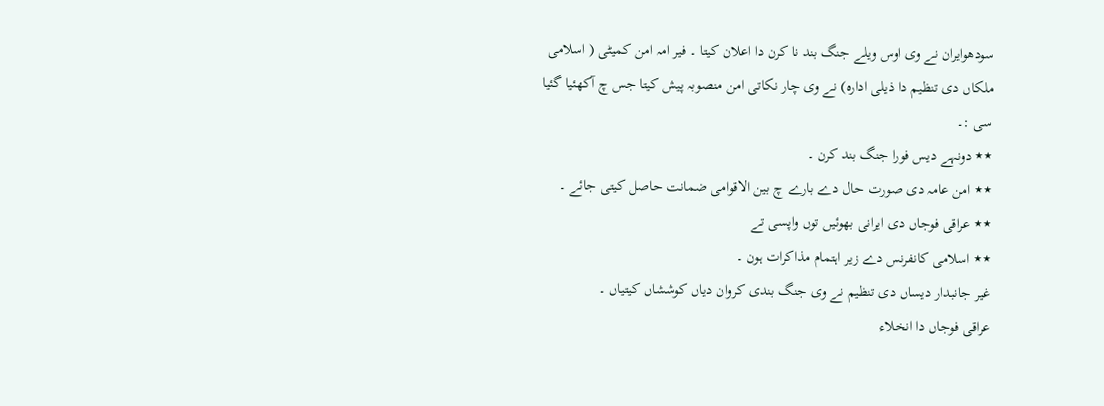سودھوایران نے وی اوس ویلے جنگ بند نا کرن دا اعلان کیتا ۔ فیر امہ امن کمیٹی ( اسلامی ملکاں دی تنظیم دا ذیلی ادارہ) نے وی چار نکاتی امن منصوبہ پیش کیتا جس چ آکھئیا گئیا سی :۔
٭٭ دونہے دیس فورا جنگ بند کرن ۔
٭٭ امن عامہ دی صورت حال دے بارے چ بین الاقوامی ضمانت حاصل کیتی جائے ۔
٭٭ عراقی فوجاں دی ایرانی بھوئیں توں واپسی تے
٭٭ اسلامی کانفرنس دے زیر اہتمام مذاکرات ہون ۔
غیر جانبدار دیساں دی تنظیم نے وی جنگ بندی کروان دیاں کوششاں کیتیاں ۔
عراقی فوجاں دا انخلاء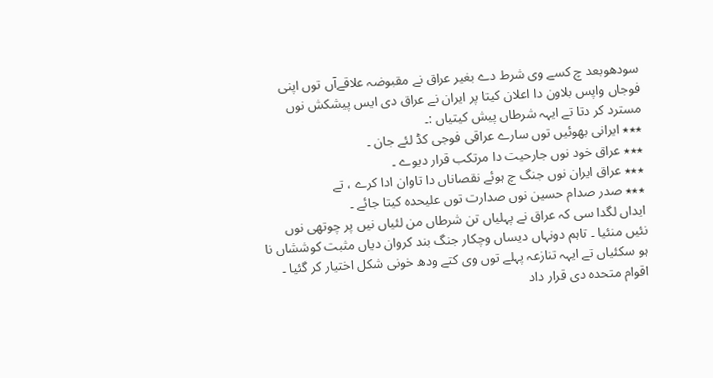سودھوبعد چ کسے وی شرط دے بغیر عراق نے مقبوضہ علاقےآں توں اپنی فوجاں واپس بلاون دا اعلان کیتا پر ایران نے عراق دی ایس پیشکش نوں مسترد کر دتا تے ایہہ شرطاں پیش کیتیاں :۔
٭٭٭ ایرانی بھوئيں توں سارے عراقی فوجی کڈ لئے جان ۔
٭٭٭ عراق خود نوں جارحیت دا مرتکب قرار دیوے ۔
٭٭٭ عراق ایران نوں جنگ چ ہوئے نقصاناں دا تاوان ادا کرے ، تے
٭٭٭ صدر صدام حسین نوں صدارت توں علیحدہ کیتا جائے ۔
ایداں لگدا سی کہ عراق نے پہلیاں تن شرطاں من لئیاں نیں پر چوتھی نوں نئیں منئیا ۔ تاہم دونہاں دیساں وچکار جنگ بند کروان دیاں مثبت کوششاں نا ہو سکئیاں تے ایہہ تنازعہ پہلے توں وی کتے ودھ خونی شکل اختیار کر گئیا ۔
اقوام متحدہ دی قرار داد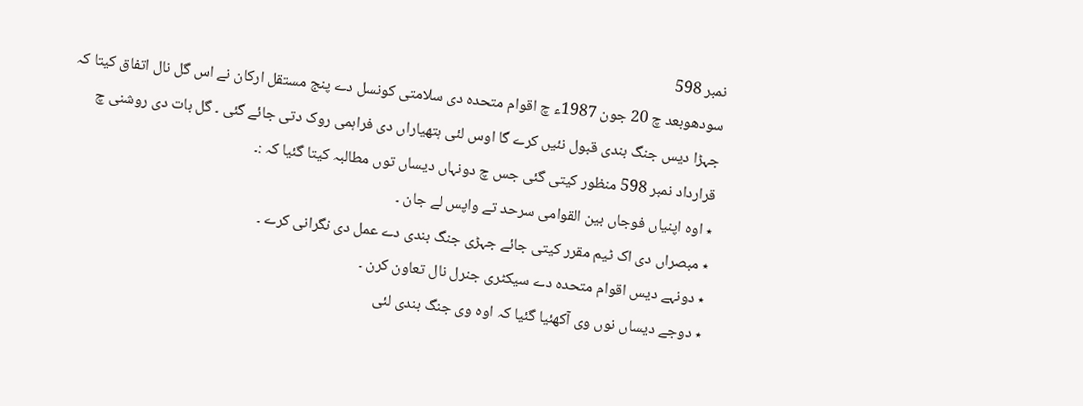نمبر 598
سودھوبعد چ 20 جون 1987ء چ اقوام متحدہ دی سلامتی کونسل دے پنج مستقل ارکان نے اس گل نال اتفاق کیتا کہ جہڑا دیس جنگ بندی قبول نئیں کرے گا اوس لئی ہتھیاراں دی فراہمی روک دتی جائے گئی ۔ گل بات دی روشنی چ قرارداد نمبر 598 منظور کیتی گئی جس چ دونہاں دیساں توں مطالبہ کیتا گئیا کہ :۔
٭ اوہ اپنیاں فوجاں بین القوامی سرحد تے واپس لے جان ۔
٭ مبصراں دی اک ٹیم مقرر کیتی جائے جہڑی جنگ بندی دے عمل دی نگرانی کرے ۔
٭ دونہے دیس اقوام متحدہ دے سیکٹری جنرل نال تعاون کرن ۔
٭ دوجے دیساں نوں وی آکھئیا گئیا کہ اوہ وی جنگ بندی لئی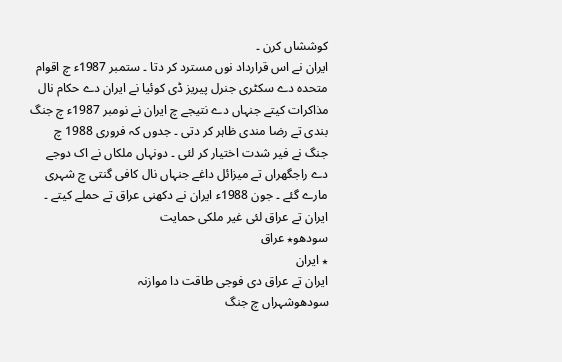کوششاں کرن ۔
ایران نے اس قرارداد نوں مسترد کر دتا ۔ ستمبر 1987ء چ اقوام متحدہ دے سکٹری جنرل پیریز ڈی کوئیا نے ایران دے حکام نال مذاکرات کیتے جنہاں دے نتیجے چ ایران نے نومبر 1987ء چ جنگ بندی تے رضا مندی ظاہر کر دتی ۔ جدوں کہ فروری 1988 چ جنگ نے فیر شدت اختیار کر لئی ۔ دونہاں ملکاں نے اک دوجے دے راجگھراں تے میزائل داغے جنہاں نال کافی گنتی چ شہری مارے گئے ۔ جون 1988ء ایران نے دکھنی عراق تے حملے کیتے ۔
ایران تے عراق لئی غیر ملکی حمایت
سودھو٭ عراق
٭ ایران
ایران تے عراق دی فوجی طاقت دا موازنہ
سودھوشہراں چ جنگ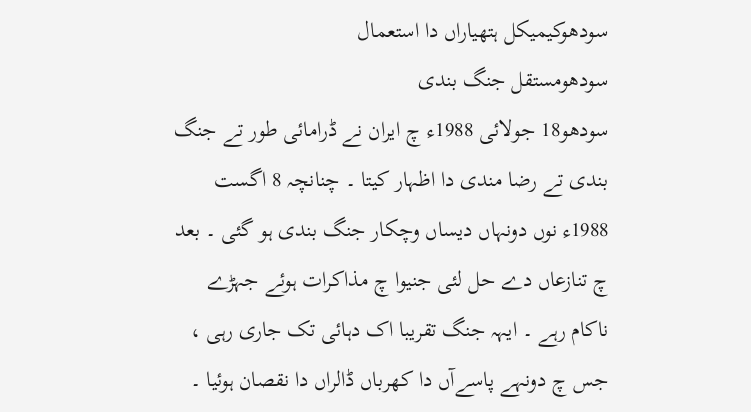سودھوکیمیکل ہتھیاراں دا استعمال
سودھومستقل جنگ بندی
سودھو18 جولائی 1988ء چ ایران نے ڈرامائی طور تے جنگ بندی تے رضا مندی دا اظہار کیتا ۔ چنانچہ 8 اگست 1988ء نوں دونہاں دیساں وچکار جنگ بندی ہو گئی ۔ بعد چ تنازعاں دے حل لئی جنیوا چ مذاکرات ہوئے جہڑے ناکام رہے ۔ ایہہ جنگ تقریبا اک دہائی تک جاری رہی ، جس چ دونہے پاسےآں دا کھرباں ڈالراں دا نقصان ہوئیا ۔